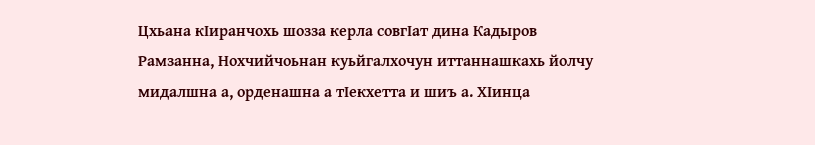Цхьана кIиранчохь шозза керла совгIат дина Кадыров Рамзанна, Нохчийчоьнан куьйгалхочун иттаннашкахь йолчу мидалшна а, орденашна а тIекхетта и шиъ а. ХIинца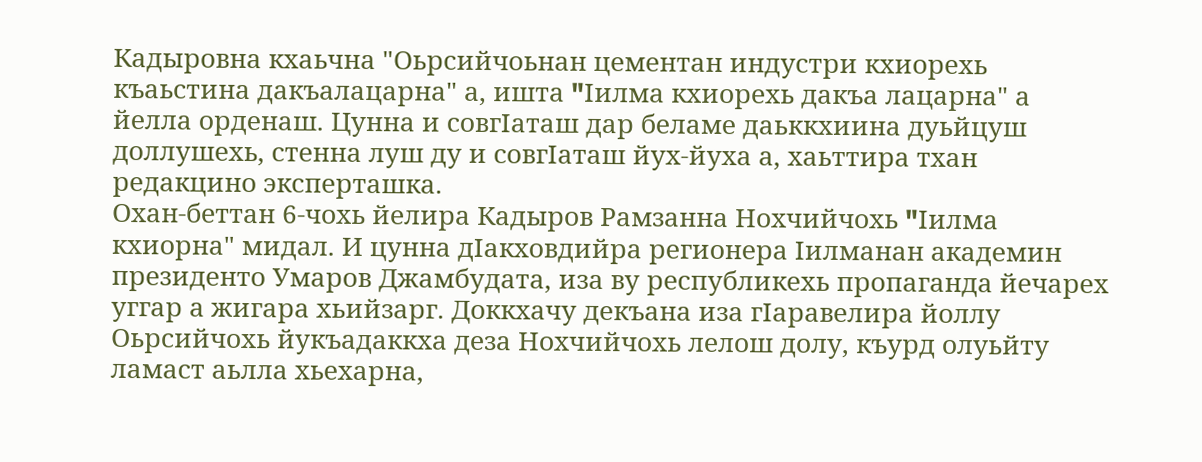Кадыровна кхаьчна "Оьрсийчоьнан цементан индустри кхиорехь къаьстина дакъалацарна" а, ишта "Iилма кхиорехь дакъа лацарна" а йелла орденаш. Цунна и совгIаташ дар беламе даьккхиина дуьйцуш доллушехь, стенна луш ду и совгIаташ йух-йуха а, хаьттира тхан редакцино эксперташка.
Охан-беттан 6-чохь йелира Кадыров Рамзанна Нохчийчохь "Iилма кхиорна" мидал. И цунна дIакховдийра регионера Iилманан академин президенто Умаров Джамбудата, иза ву республикехь пропаганда йечарех уггар а жигара хьийзарг. Доккхачу декъана иза гIаравелира йоллу Оьрсийчохь йукъадаккха деза Нохчийчохь лелош долу, къурд олуьйту ламаст аьлла хьехарна,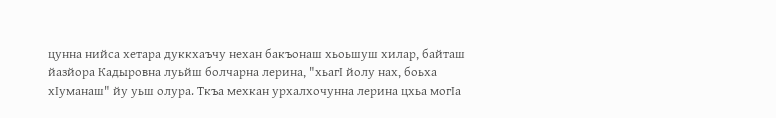цунна нийса хетара дуккхаъчу нехан бакъонаш хьоьшуш хилар, байташ йазйора Кадыровна луьйш болчарна лерина, "хьагI йолу нах, боьха хIуманаш" йу уьш олура. Ткъа мехкан урхалхочунна лерина цхьа могIа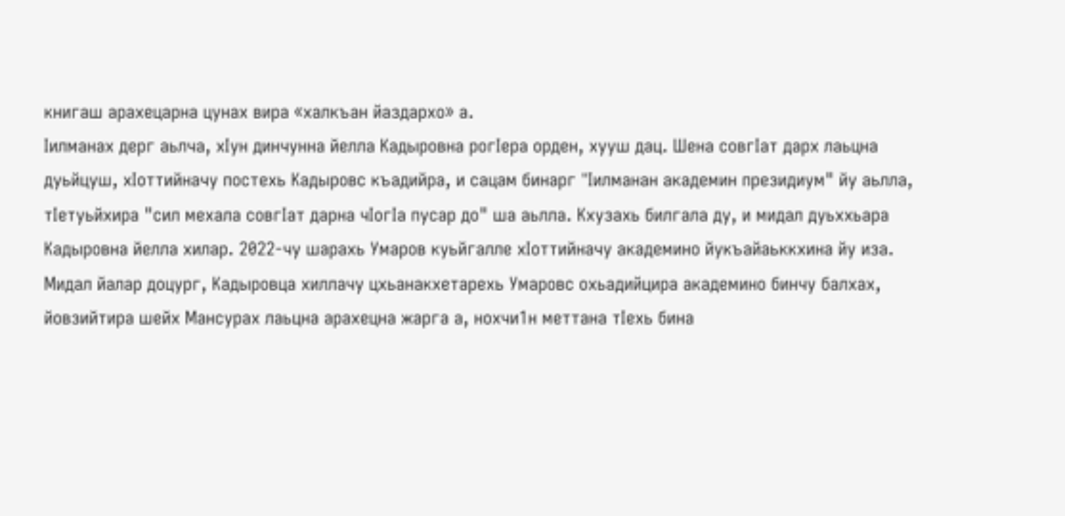книгаш арахецарна цунах вира «халкъан йаздархо» а.
Iилманах дерг аьлча, хIун динчунна йелла Кадыровна рогIера орден, хууш дац. Шена совгIат дарх лаьцна дуьйцуш, хIоттийначу постехь Кадыровс къадийра, и сацам бинарг "Iилманан академин президиум" йу аьлла, тIетуьйхира "сил мехала совгIат дарна чIогIа пусар до" ша аьлла. Кхузахь билгала ду, и мидал дуьххьара Кадыровна йелла хилар. 2022-чу шарахь Умаров куьйгалле хIоттийначу академино йукъайаьккхина йу иза.
Мидал йалар доцург, Кадыровца хиллачу цхьанакхетарехь Умаровс охьадийцира академино бинчу балхах, йовзийтира шейх Мансурах лаьцна арахецна жарга а, нохчи1н меттана тIехь бина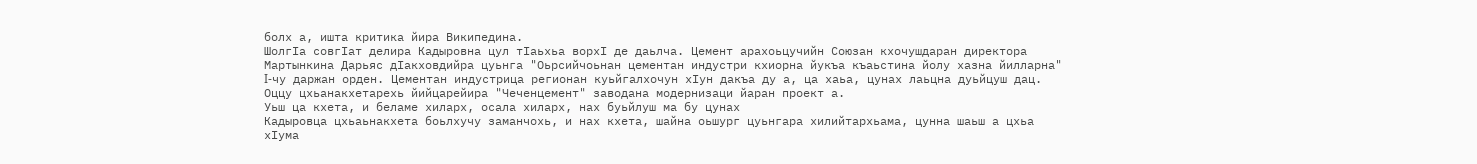болх а, ишта критика йира Википедина.
ШолгIа совгIат делира Кадыровна цул тIаьхьа ворхI де даьлча. Цемент арахоьцучийн Союзан кхочушдаран директора Мартынкина Дарьяс дIакховдийра цуьнга "Оьрсийчоьнан цементан индустри кхиорна йукъа къаьстина йолу хазна йилларна" I-чу даржан орден. Цементан индустрица регионан куьйгалхочун хIун дакъа ду а, ца хаьа, цунах лаьцна дуьйцуш дац. Оццу цхьанакхетарехь йийцарейира "Чеченцемент" заводана модернизаци йаран проект а.
Уьш ца кхета, и беламе хиларх, осала хиларх, нах буьйлуш ма бу цунах
Кадыровца цхьаьнакхета боьлхучу заманчохь, и нах кхета, шайна оьшург цуьнгара хилийтархьама, цунна шаьш а цхьа хIума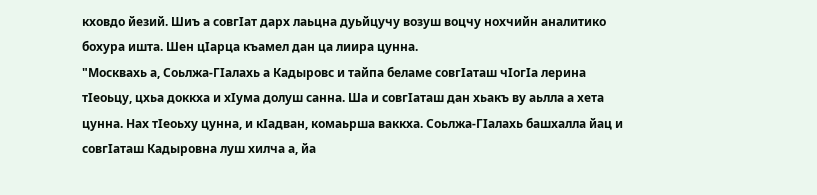кховдо йезий. Шиъ а совгIат дарх лаьцна дуьйцучу возуш воцчу нохчийн аналитико бохура ишта. Шен цIарца къамел дан ца лиира цунна.
"Москвахь а, Соьлжа-ГӀалахь а Кадыровс и тайпа беламе совгӀаташ чӀогӀа лерина тӀеоьцу, цхьа доккха и хIума долуш санна. Ша и совгIаташ дан хьакъ ву аьлла а хета цунна. Нах тIеоьху цунна, и кIадван, комаьрша ваккха. Соьлжа-ГӀалахь башхалла йац и совгӀаташ Кадыровна луш хилча а, йа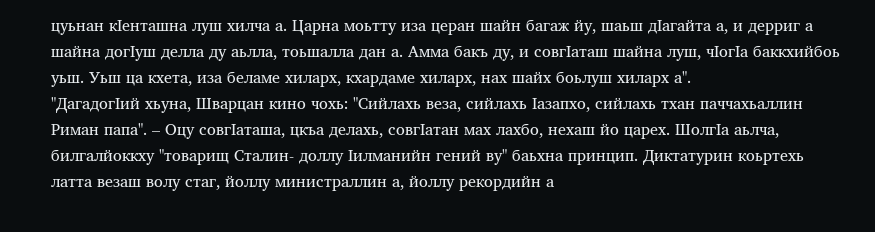цуьнан кӀенташна луш хилча а. Царна моьтту иза церан шайн багаж йу, шаьш дIагайта а, и дерриг а шайна догIуш делла ду аьлла, тоьшалла дан а. Амма бакъ ду, и совгIаташ шайна луш, чIогIа баккхийбоь уьш. Уьш ца кхета, иза беламе хиларх, кхардаме хиларх, нах шайх боьлуш хиларх а".
"ДагадогIий хьуна, Шварцан кино чохь: "Сийлахь веза, сийлахь Iазапхо, сийлахь тхан паччахьаллин Риман папа". – Оцу совгIаташа, цкъа делахь, совгIатан мах лахбо, нехаш йо царех. ШолгIа аьлча, билгалйоккху "товарищ Сталин- доллу Iилманийн гений ву" баьхна принцип. Диктатурин коьртехь латта везаш волу стаг, йоллу министраллин а, йоллу рекордийн а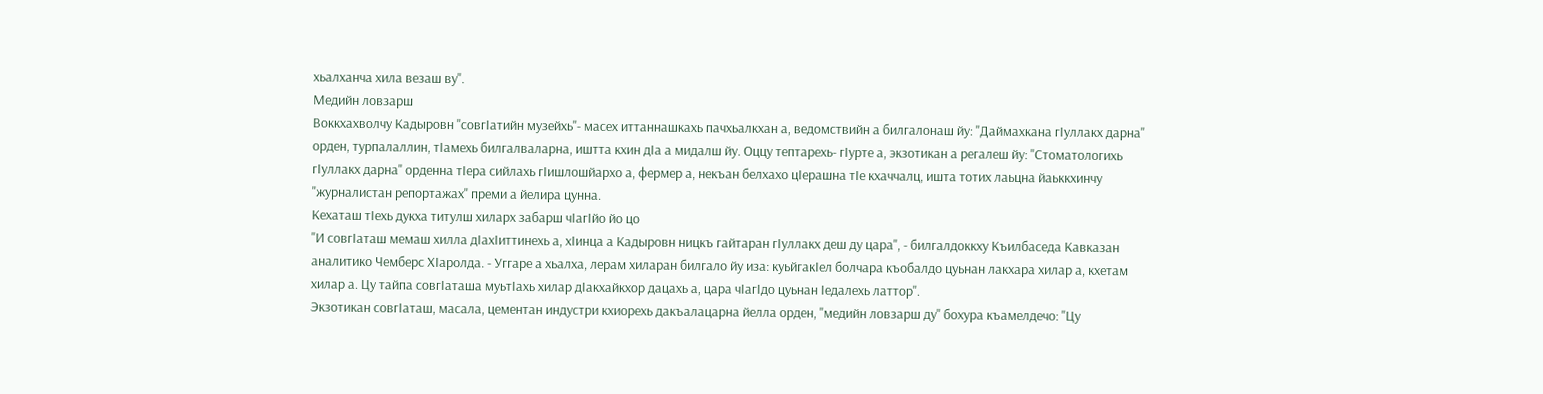хьалханча хила везаш ву".
Медийн ловзарш
Воккхахволчу Кадыровн "совгIатийн музейхь"- масех иттаннашкахь пачхьалкхан а, ведомствийн а билгалонаш йу: "Даймахкана гIуллакх дарна" орден, турпалаллин, тIамехь билгалваларна, иштта кхин дIа а мидалш йу. Оццу тептарехь- гIурте а, экзотикан а регалеш йу: "Стоматологихь гIуллакх дарна" орденна тIера сийлахь гIишлошйархо а, фермер а, некъан белхахо цIерашна тIе кхаччалц, ишта тотих лаьцна йаьккхинчу "журналистан репортажах" преми а йелира цунна.
Кехаташ тIехь дукха титулш хиларх забарш чIагIйо йо цо
"И совгӀаташ мемаш хилла дӀахӀиттинехь а, хӀинца а Кадыровн ницкъ гайтаран гӀуллакх деш ду цара", - билгалдоккху Къилбаседа Кавказан аналитико Чемберс ХIаролда. - Уггаре а хьалха, лерам хиларан билгало йу иза: куьйгакӀел болчара къобалдо цуьнан лакхара хилар а, кхетам хилар а. Цу тайпа совгӀаташа муьтIахь хилар дӀакхайкхор дацахь а, цара чӀагӀдо цуьнан Ӏедалехь латтор".
Экзотикан совгIаташ, масала, цементан индустри кхиорехь дакъалацарна йелла орден, "медийн ловзарш ду" бохура къамелдечо: "Цу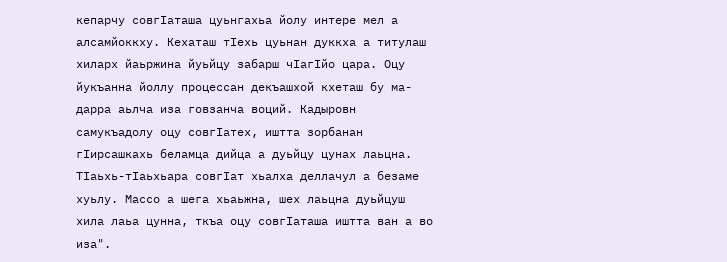кепарчу совгIаташа цуьнгахьа йолу интере мел а алсамйоккху. Кехаташ тIехь цуьнан дуккха а титулаш хиларх йаьржина йуьйцу забарш чIагIйо цара. Оцу йукъанна йоллу процессан декъашхой кхеташ бу ма-дарра аьлча иза говзанча воций. Кадыровн самукъадолу оцу совгIатех, иштта зорбанан гIирсашкахь беламца дийца а дуьйцу цунах лаьцна. ТIаьхь-тIаьхьара совгIат хьалха деллачул а безаме хуьлу. Массо а шега хьаьжна, шех лаьцна дуьйцуш хила лаьа цунна, ткъа оцу совгIаташа иштта ван а во иза".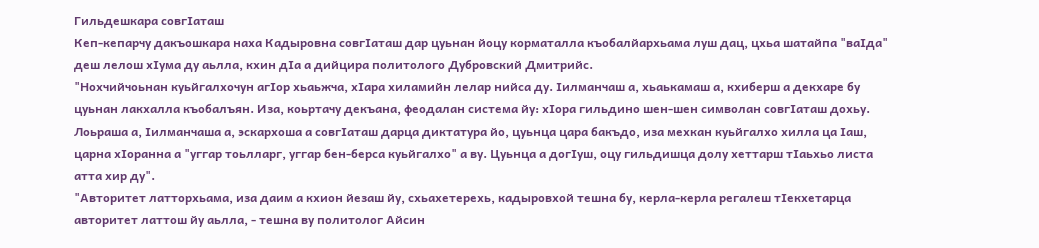Гильдешкара совгIаташ
Кеп-кепарчу дакъошкара наха Кадыровна совгIаташ дар цуьнан йоцу корматалла къобалйархьама луш дац, цхьа шатайпа "ваIда" деш лелош хIума ду аьлла, кхин дIа а дийцира политолого Дубровский Дмитрийс.
"Нохчийчоьнан куьйгалхочун агӀор хьаьжча, хӀара хиламийн лелар нийса ду. Ӏилманчаш а, хьаькамаш а, кхиберш а декхаре бу цуьнан лакхалла къобалъян. Иза, коьртачу декъана, феодалан система йу: хӀора гильдино шен-шен символан совгӀаташ дохьу. Лоьраша а, Iилманчаша а, эскархоша а совгIаташ дарца диктатура йо, цуьнца цара бакъдо, иза мехкан куьйгалхо хилла ца Iаш, царна хIоранна а "уггар тоьлларг, уггар бен-берса куьйгалхо" а ву. Цуьнца а догӀуш, оцу гильдишца долу хеттарш тӀаьхьо листа атта хир ду".
"Авторитет латторхьама, иза даим а кхион йезаш йу, схьахетерехь, кадыровхой тешна бу, керла-керла регалеш тIекхетарца авторитет латтош йу аьлла, - тешна ву политолог Айсин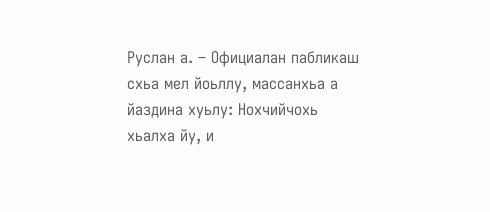Руслан а. – Официалан пабликаш схьа мел йоьллу, массанхьа а йаздина хуьлу: Нохчийчохь хьалха йу, и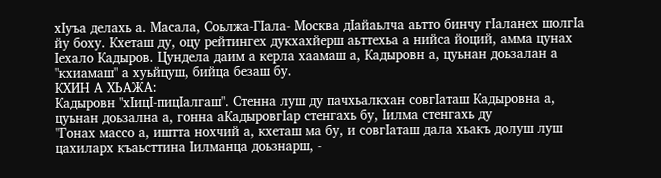хIуъа делахь а. Масала, Соьлжа-ГIала- Москва дIайаьлча аьтто бинчу гIаланех шолгIа йу боху. Кхеташ ду, оцу рейтингех дукхахйерш аьттехьа а нийса йоций, амма цунах Iехало Кадыров. Цундела даим а керла хаамаш а, Кадыровн а, цуьнан доьзалан а "кхиамаш" а хуьйцуш, бийца безаш бу.
КХИН А ХЬАЖА:
Кадыровн "хIицI-пицIалгаш". Стенна луш ду пачхьалкхан совгIаташ Кадыровна а, цуьнан доьзална а, гонна аКадыровгIар стенгахь бу, Iилма стенгахь ду
"Гонах массо а, иштта нохчий а, кхеташ ма бу, и совгIаташ дала хьакъ долуш луш цахиларх къаьсттина Iилманца доьзнарш, -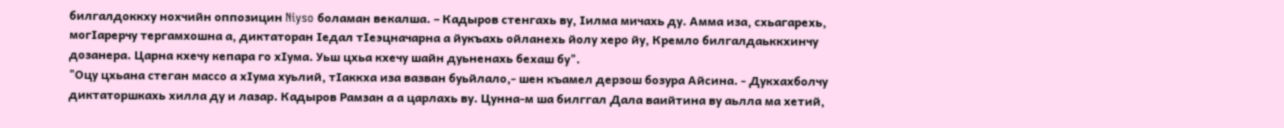билгалдоккху нохчийн оппозицин Niyso боламан векалша. – Кадыров стенгахь ву, Iилма мичахь ду. Амма иза, схьагарехь, могӀарерчу тергамхошна а, диктаторан Ӏедал тӀеэцначарна а йукъахь ойланехь йолу херо йу, Кремло билгалдаьккхинчу дозанера. Царна кхечу кепара го хӀума. Уьш цхьа кхечу шайн дуьненахь бехаш бу".
"Оцу цхьана стеган массо а хIума хуьлий, тIаккха иза вазван буьйлало,- шен къамел дерзош бозура Айсина. - Дукхахболчу диктаторшкахь хилла ду и лазар. Кадыров Рамзан а а царлахь ву. Цунна-м ша билггал Дала ваийтина ву аьлла ма хетий,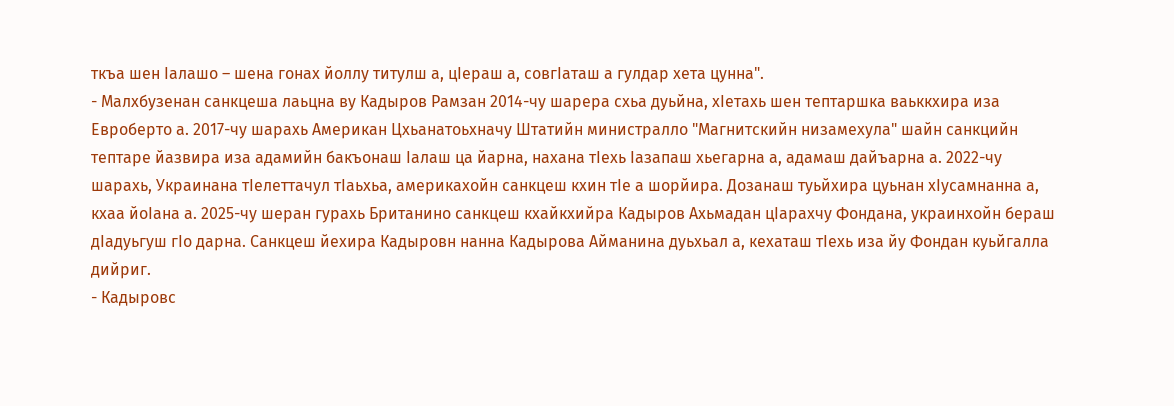ткъа шен Iалашо – шена гонах йоллу титулш а, цIераш а, совгIаташ а гулдар хета цунна".
- Малхбузенан санкцеша лаьцна ву Кадыров Рамзан 2014-чу шарера схьа дуьйна, хIетахь шен тептаршка ваьккхира иза Евроберто а. 2017-чу шарахь Американ Цхьанатоьхначу Штатийн министралло "Магнитскийн низамехула" шайн санкцийн тептаре йазвира иза адамийн бакъонаш Iалаш ца йарна, нахана тIехь Iазапаш хьегарна а, адамаш дайъарна а. 2022-чу шарахь, Украинана тIелеттачул тIаьхьа, америкахойн санкцеш кхин тIе а шорйира. Дозанаш туьйхира цуьнан хIусамнанна а, кхаа йоIана а. 2025-чу шеран гурахь Британино санкцеш кхайкхийра Кадыров Ахьмадан цIарахчу Фондана, украинхойн бераш дIадуьгуш гIо дарна. Санкцеш йехира Кадыровн нанна Кадырова Айманина дуьхьал а, кехаташ тIехь иза йу Фондан куьйгалла дийриг.
- Кадыровс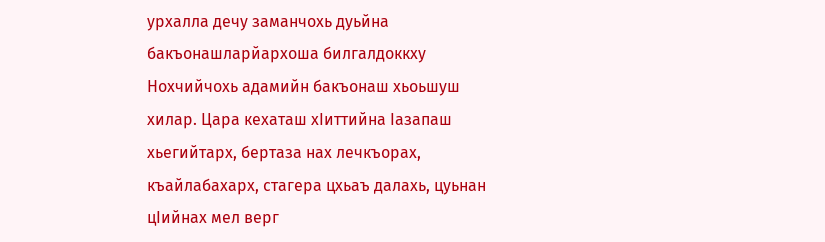урхалла дечу заманчохь дуьйна бакъонашларйархоша билгалдоккху Нохчийчохь адамийн бакъонаш хьоьшуш хилар. Цара кехаташ хIиттийна Iазапаш хьегийтарх, бертаза нах лечкъорах, къайлабахарх, стагера цхьаъ далахь, цуьнан цIийнах мел верг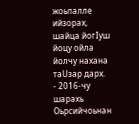жоьпалле ийзорах, шайца йогIуш йоцу ойла йолчу нахана таUзар дарх.
- 2016-чу шарахь Оьрсийчоьнан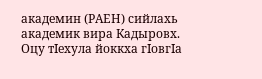академин (РАЕН) сийлахь академик вира Кадыровх. Оцу тIехула йоккха гIовгIа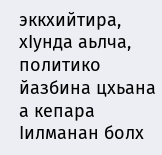эккхийтира, хIунда аьлча, политико йазбина цхьана а кепара Iилманан болх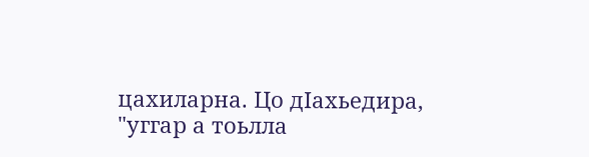цахиларна. Цо дIахьедира, "уггар а тоьлла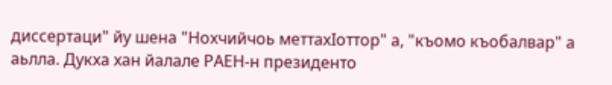диссертаци" йу шена "Нохчийчоь меттахIоттор" а, "къомо къобалвар" а аьлла. Дукха хан йалале РАЕН-н президенто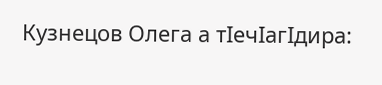Кузнецов Олега а тIечIагIдира: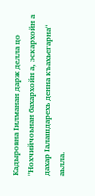Кадыровна Iилманан дарж делла цо "Нохчийчоьнан бахархойн а, эскархойн а дахар Iалашдарехь денна къахьегарна" аьлла.